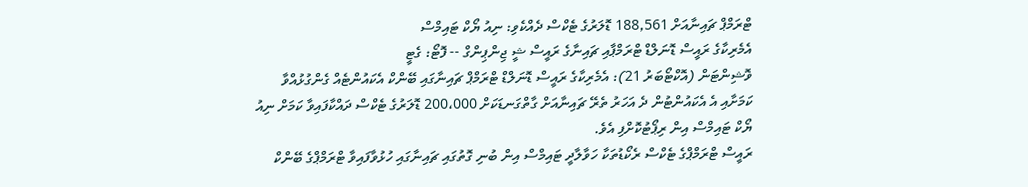ޓްރަމްޕް ޗައިނާއަށް 188,561 ޑޮލަރުގެ ޓެކްސް ދެއްކެވި: ނިއު ޔޯކް ޓައިމްސް
އެމެރިކާގެ ރައީސް ޑޮނަލްޑް ޓްރަމްޕާއި ޗައިނާގެ ރައީސް ޝީ ޖިންޕިންގް -- ފޮޓޯ: ގެޓީ
ވޮޝިންޓަން (އޮކްޓޯބަރު 21): އެމެރިކާގެ ރައީސް ޑޮނަލްޑް ޓްރަމްޕް ޗައިނާގައި ބޭންކް އެކައުންޓެއް ގެންގުޅުއްވާ ކަމަށާއި އެ އެކައުންޓުން ދެ އަހަރު ތެރޭ ޗައިނާއަށް ގާތްގަނޑަކަށް 200،000 ޑޮލަރުގެ ޓެކްސް ދައްކާފައިވާ ކަމަށް ނިއު ޔޯކް ޓައިމްސް އިން ރިޕޯޓުކޮށްފި އެވެ.
ރައީސް ޓްރަމްޕްގެ ޓެކްސް ރެކޯޑުތަކާ ހަވާލާދީ ޓައިމްސް އިން ބުނި ގޮތުގައި ޗައިނާގައި ހުޅުވާފައިވާ ޓްރަމްޕްގެ ބޭންކް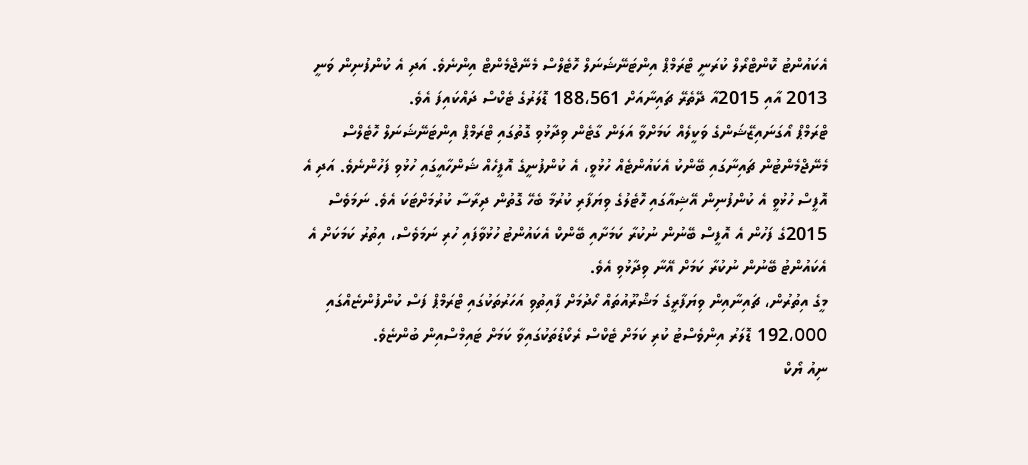އެކައުންޓު ކޮންޓްރޯލް ކުރަނީ ޓްރަމްޕް އިންޓަނޭޝަނަލް ހޮޓެލްސް މެނޭޖްމެންޓް އިންނެވެ. އަދި އެ ކުންފުނިން ވަނީ 2013 އާއި 2015އާ ދޭތެރޭ ޗައިނާއަށް 188،561 ޑޮލަރުގެ ޓެކްސް ދައްކައިފަ އެވެ.
ޓްރަމްޕް އޯގަނައިޒޭޝަންގެ ވަކީލެއް ކަމަށްވާ އަލަން ގާޓެން ވިދާޅުވި ގޮތުގައި ޓްރަމްޕް އިންޓަނޭޝަނަލް ހޮޓެލްސް މެނޭޖްމެންޓުން ޗައިނާގައި ބޭންކު އެކައުންޓެއް ހުޅުވީ، އެ ކުންފުނީގެ އޮފީހެއް ޝަންހާއީގައި ހުޅުވި ފަހުންނެވެ. އަދި އެ އޮފީސް ހުޅުވީ އެ ކުންފުނިން އޭޝިއާގައި ހޮޓެލުގެ ވިޔަފާރި ކުރުމާ ބެހޭ ގޮތުން ދިރާސާ ކުރުމަށްޓަކަ އެވެ. ނަމަވެސް 2015ގެ ފަހުން އެ އޮފީސް ބޭނުން ނުކުރާ ކަމަށާއި ބޭންކް އެކައުންޓު ހުޅުވާފައި ހުރި ނަމަވެސް، އިތުރު ކަމަކަށް އެ އެކައުންޓު ބޭނުން ނުކުރާ ކަމަށް އޭނާ ވިދާޅުވި އެވެ.
މީގެ އިތުރުން، ޗައިނާއިން ވިޔަފާރީގެ މަޝްރޫއުތައް ހޯދުމަށް ފާއިތުވި އަހަރުތަކުގައި ޓްރަމްޕް ފަސް ކުންފުންޏެއްގައި 192،000 ޑޮލަރު އިންވެސްޓު ކުރި ކަމަށް ޓެކްސް ރެކޯޑުތަކުގައިވާ ކަމަށް ޓައިމްސްއިން ބުންޏެވެ.
ނިއު ޔޯކް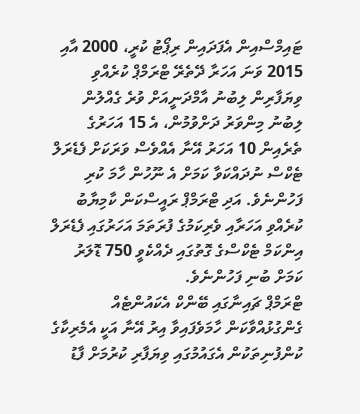ޓައިމްސްއިން އެފަދައިން ރިޕޯޓު ކުރީ، 2000 އާއި 2015 ވަނަ އަހަރާ ދޭތެރޭ ޓްރަމްޕް ކުރެއްވި ވިޔަފާރިން ލިބުނު އާމްދަނީއަށް ވުރެ ގެއްލުން ލިބުނު މިންވަރު ދަށްވުމުން، އެ 15 އަހަރުގެ ތެރެއިން 10 އަހަރު އޭނާ އެއްވެސް ވަރަކަށް ފެޑެރަލް ޓެކްސް ނުދައްކަވާ ކަމަށް އެ ނޫހުން ހާމަ ކުރި ފަހުންނެވެ. އަދި ޓްރަމްޕް ރައީސްކަން ކާމިޔާބު ކުރެއްވި އަހަރާއި ވެރިކަމުގެ ފުރަތަމަ އަހަރުގައި ފެޑެރަލް އިންކަމް ޓެކްސްގެ ގޮތުގައި ދެއްކެވީ 750 ޑޮލަރު ކަމަށް ބުނި ފަހުންނެވެ.
ޓްރަމްޕް ޗައިނާގައި ބޭންކް އެކައުންޓެއް ގެންގުޅުއްވާކަން ހާމަވެފައިވާ އިރު އޭނާ އަކީ އެމެރިކާގެ ކުންފުނިތަކުން އެގައުމުގައި ވިޔަފާރި ކުރުމަށް ފާޑު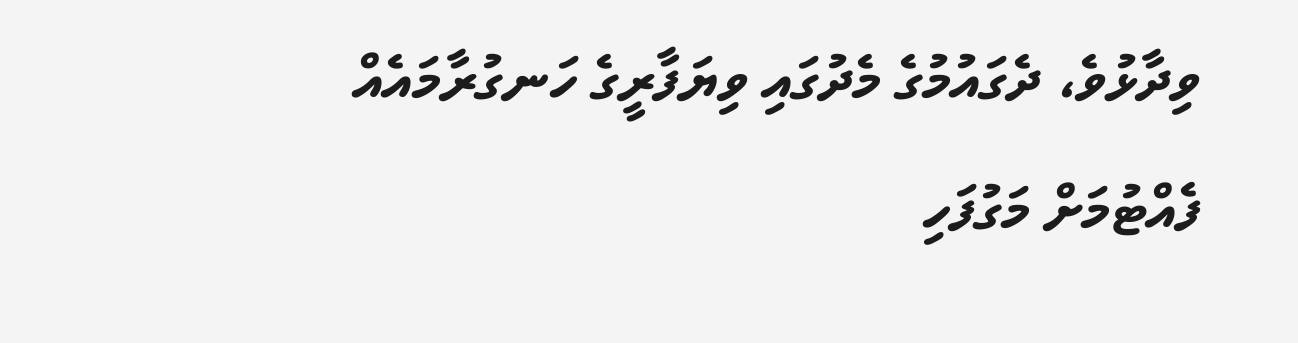ވިދާޅުވެ، ދެގައުމުގެ މެދުގައި ވިޔަފާރީގެ ހަނގުރާމައެއް ފެއްޓުމަށް މަގުފަހި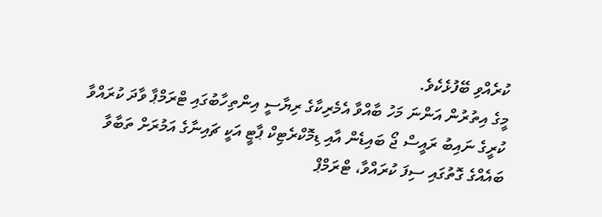ކުރެއްވި ބޭފުޅެކެވެ.
މީގެ އިތުރުން އަންނަ މަހު ބާއްވާ އެމެރިކާގެ ރިޔާސީ އިންތިހާބުގައި ޓްރަމްޕާ ވާދަ ކުރައްވާ ކުރީގެ ނައިބު ރައީސް ޖޯ ބައިޑެން އާއި ޑިމޮކްރެޓިކް ޕާޓީ އަކީ ޗައިނާގެ އަމުރަށް ތަބާވާ ބައެއްގެ ގޮތުގައި ސިފަ ކުރައްވާ، ޓްރަމްޕް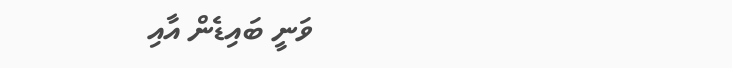ވަނީ ބައިޑެން އާއި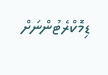ޑިމޮކްރެޓުންނަށް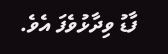ފާޑު ވިދާޅުވެފަ އެވެ.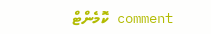comment ކޮމެންޓް